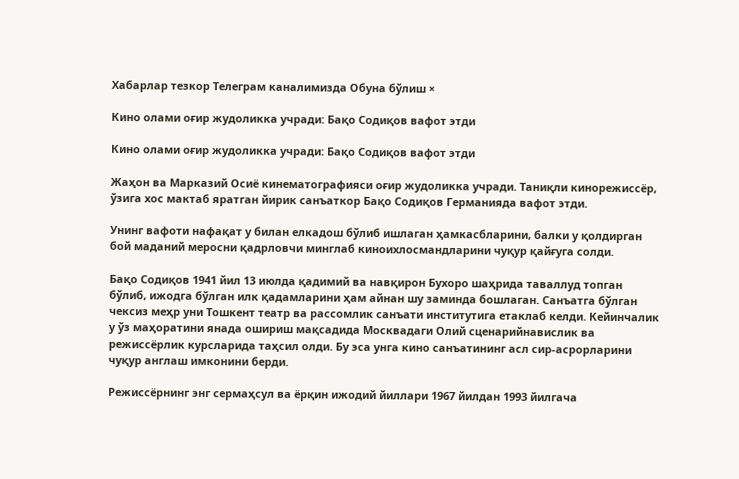Хабарлар тезкор Телеграм каналимизда Обуна бўлиш ×

Кино олами оғир жудоликка учради: Бақо Содиқов вафот этди

Кино олами оғир жудоликка учради: Бақо Содиқов вафот этди

Жаҳон ва Марказий Осиё кинематографияси оғир жудоликка учради. Таниқли кинорежиссёр, ўзига хос мактаб яратган йирик санъаткор Бақо Содиқов Германияда вафот этди.

Унинг вафоти нафақат у билан елкадош бўлиб ишлаган ҳамкасбларини, балки у қолдирган бой маданий меросни қадрловчи минглаб киноихлосмандларини чуқур қайғуга солди.

Бақо Содиқов 1941 йил 13 июлда қадимий ва навқирон Бухоро шаҳрида таваллуд топган бўлиб, ижодга бўлган илк қадамларини ҳам айнан шу заминда бошлаган. Санъатга бўлган чексиз меҳр уни Тошкент театр ва рассомлик санъати институтига етаклаб келди. Кейинчалик у ўз маҳоратини янада ошириш мақсадида Москвадаги Олий сценарийнавислик ва режиссёрлик курсларида таҳсил олди. Бу эса унга кино санъатининг асл сир-асрорларини чуқур англаш имконини берди.

Режиссёрнинг энг сермаҳсул ва ёрқин ижодий йиллари 1967 йилдан 1993 йилгача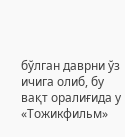бўлган даврни ўз ичига олиб, бу вақт оралиғида у «Тожикфильм»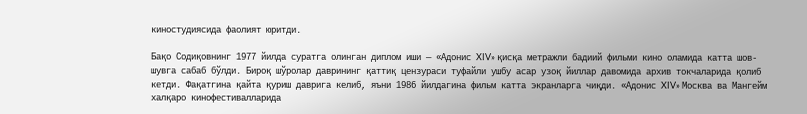киностудиясида фаолият юритди.

Бақо Содиқовнинг 1977 йилда суратга олинган диплом иши — «Адонис XIV» қисқа метражли бадиий фильми кино оламида катта шов-шувга сабаб бўлди. Бироқ шўролар даврининг қаттиқ цензураси туфайли ушбу асар узоқ йиллар давомида архив токчаларида қолиб кетди. Фақатгина қайта қуриш даврига келиб, яъни 1986 йилдагина фильм катта экранларга чиқди. «Адонис XIV» Москва ва Мангейм халқаро кинофестивалларида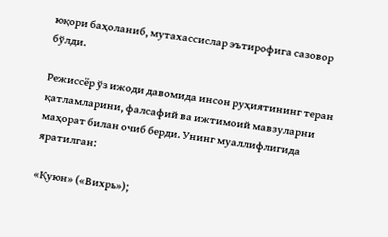юқори баҳоланиб, мутахассислар эътирофига сазовор бўлди.

Режиссёр ўз ижоди давомида инсон руҳиятининг теран қатламларини, фалсафий ва ижтимоий мавзуларни маҳорат билан очиб берди. Унинг муаллифлигида яратилган:

«Қуюн» («Вихрь»);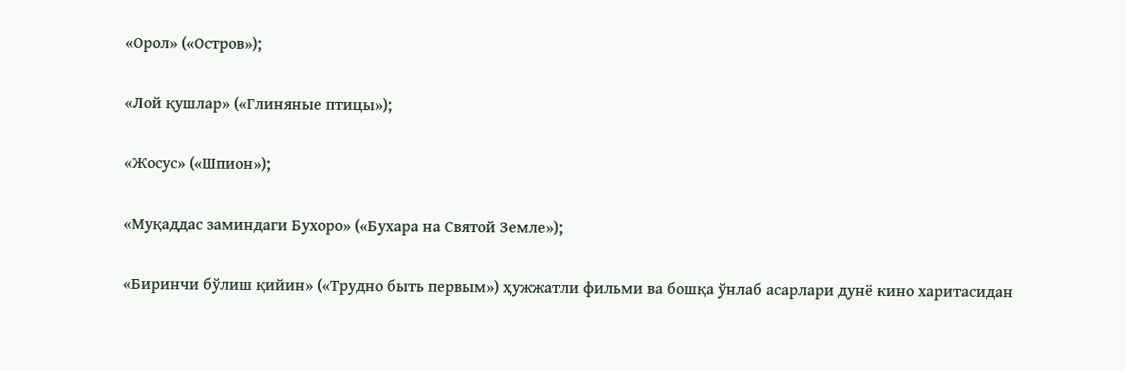«Орол» («Остров»);

«Лой қушлар» («Глиняные птицы»);

«Жосус» («Шпион»);

«Муқаддас заминдаги Бухоро» («Бухара на Святой Земле»);

«Биринчи бўлиш қийин» («Трудно быть первым») ҳужжатли фильми ва бошқа ўнлаб асарлари дунё кино харитасидан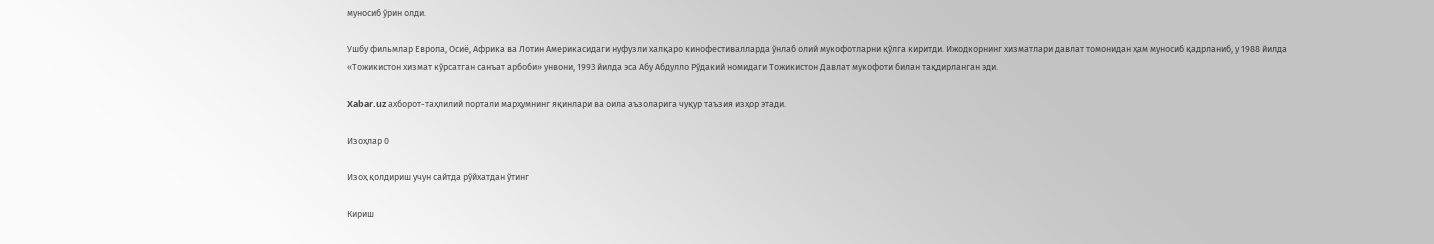муносиб ўрин олди.

Ушбу фильмлар Европа, Осиё, Африка ва Лотин Америкасидаги нуфузли халқаро кинофестивалларда ўнлаб олий мукофотларни қўлга киритди. Ижодкорнинг хизматлари давлат томонидан ҳам муносиб қадрланиб, у 1988 йилда «Тожикистон хизмат кўрсатган санъат арбоби» унвони, 1993 йилда эса Абу Абдулло Рўдакий номидаги Тожикистон Давлат мукофоти билан тақдирланган эди.

Xabar.uz ахборот-таҳлилий портали марҳумнинг яқинлари ва оила аъзоларига чуқур таъзия изҳор этади.

Изоҳлар 0

Изоҳ қолдириш учун сайтда рўйхатдан ўтинг

Кириш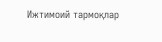Ижтимоий тармоқлар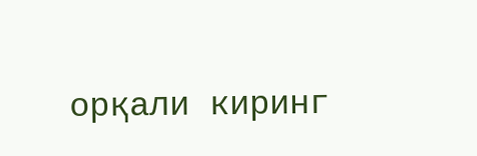орқали киринг